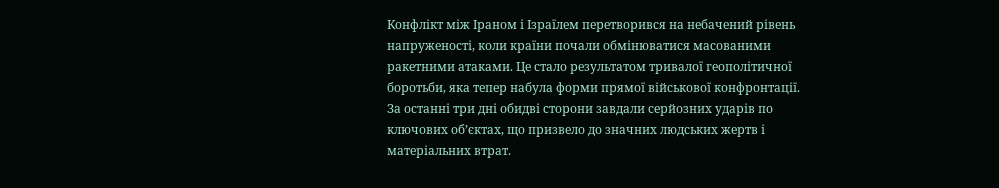Конфлікт між Іраном і Ізраїлем перетворився на небачений рівень напруженості, коли країни почали обмінюватися масованими ракетними атаками. Це стало результатом тривалої геополітичної боротьби, яка тепер набула форми прямої військової конфронтації. За останні три дні обидві сторони завдали серйозних ударів по ключових об’єктах, що призвело до значних людських жертв і матеріальних втрат.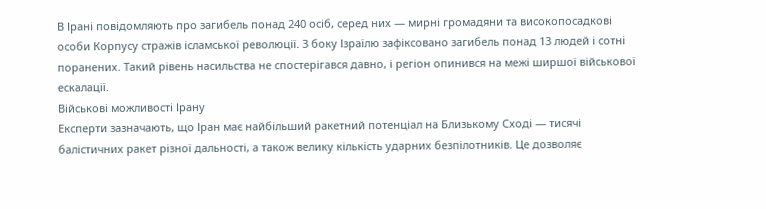В Ірані повідомляють про загибель понад 240 осіб, серед них — мирні громадяни та високопосадкові особи Корпусу стражів ісламської революції. З боку Ізраїлю зафіксовано загибель понад 13 людей і сотні поранених. Такий рівень насильства не спостерігався давно, і регіон опинився на межі ширшої військової ескалації.
Військові можливості Ірану
Експерти зазначають, що Іран має найбільший ракетний потенціал на Близькому Сході — тисячі балістичних ракет різної дальності, а також велику кількість ударних безпілотників. Це дозволяє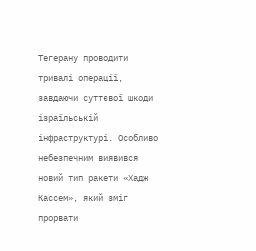Тегерану проводити тривалі операції, завдаючи суттєвої шкоди ізраїльській інфраструктурі. Особливо небезпечним виявився новий тип ракети «Хадж Кассем», який зміг прорвати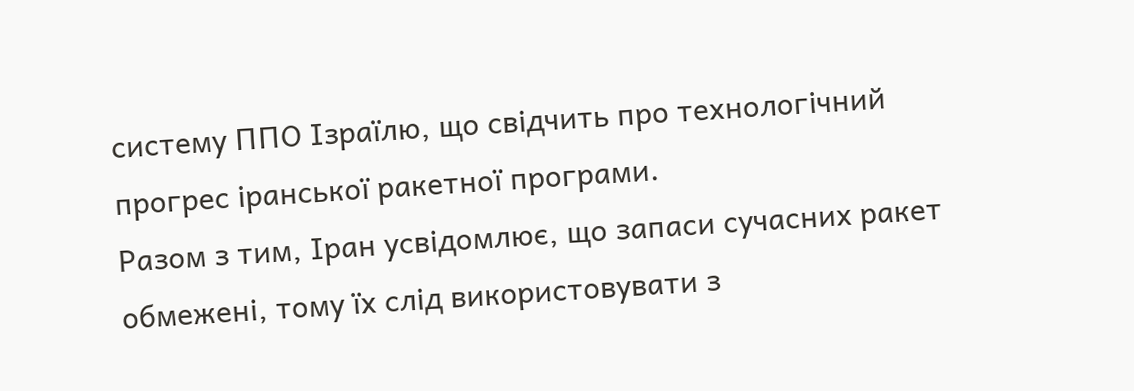систему ППО Ізраїлю, що свідчить про технологічний прогрес іранської ракетної програми.
Разом з тим, Іран усвідомлює, що запаси сучасних ракет обмежені, тому їх слід використовувати з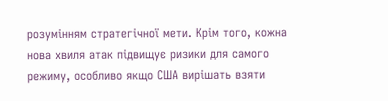розумінням стратегічної мети. Крім того, кожна нова хвиля атак підвищує ризики для самого режиму, особливо якщо США вирішать взяти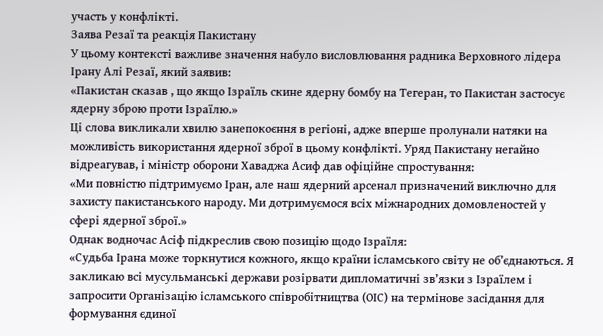участь у конфлікті.
Заява Резаї та реакція Пакистану
У цьому контексті важливе значення набуло висловлювання радника Верховного лідера Ірану Алі Резаї, який заявив:
«Пакистан сказав , що якщо Ізраїль скине ядерну бомбу на Тегеран, то Пакистан застосує ядерну зброю проти Ізраїлю.»
Ці слова викликали хвилю занепокоєння в регіоні, адже вперше пролунали натяки на можливість використання ядерної зброї в цьому конфлікті. Уряд Пакистану негайно відреагував, і міністр оборони Хаваджа Асиф дав офіційне спростування:
«Ми повністю підтримуємо Іран, але наш ядерний арсенал призначений виключно для захисту пакистанського народу. Ми дотримуємося всіх міжнародних домовленостей у сфері ядерної зброї.»
Однак водночас Асіф підкреслив свою позицію щодо Ізраїля:
«Судьба Ірана може торкнутися кожного, якщо країни ісламського світу не об’єднаються. Я закликаю всі мусульманські держави розірвати дипломатичні зв’язки з Ізраїлем і запросити Організацію ісламського співробітництва (ОІС) на термінове засідання для формування єдиної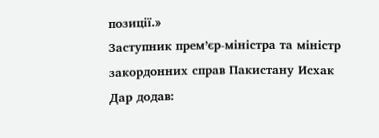позиції.»
Заступник прем’єр-міністра та міністр закордонних справ Пакистану Исхак Дар додав: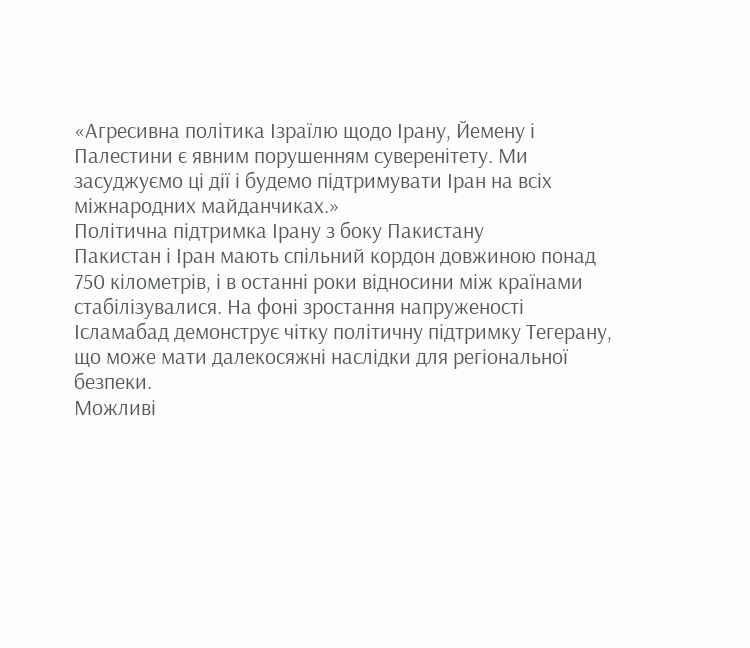«Агресивна політика Ізраїлю щодо Ірану, Йемену і Палестини є явним порушенням суверенітету. Ми засуджуємо ці дії і будемо підтримувати Іран на всіх міжнародних майданчиках.»
Політична підтримка Ірану з боку Пакистану
Пакистан і Іран мають спільний кордон довжиною понад 750 кілометрів, і в останні роки відносини між країнами стабілізувалися. На фоні зростання напруженості Ісламабад демонструє чітку політичну підтримку Тегерану, що може мати далекосяжні наслідки для регіональної безпеки.
Можливі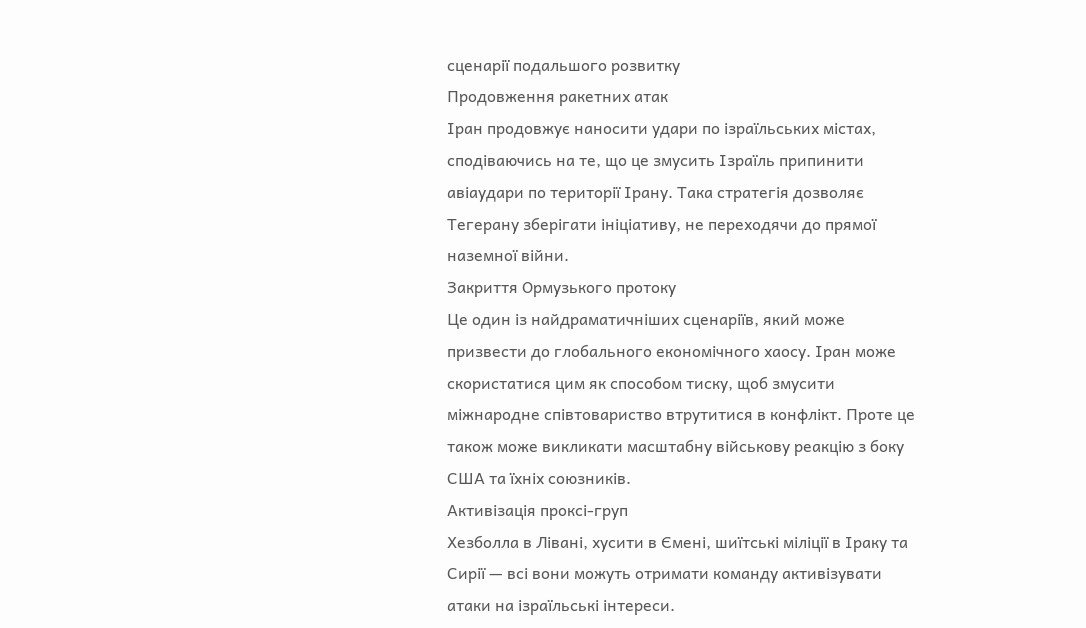сценарії подальшого розвитку
Продовження ракетних атак
Іран продовжує наносити удари по ізраїльських містах, сподіваючись на те, що це змусить Ізраїль припинити авіаудари по території Ірану. Така стратегія дозволяє Тегерану зберігати ініціативу, не переходячи до прямої наземної війни.
Закриття Ормузького протоку
Це один із найдраматичніших сценаріїв, який може призвести до глобального економічного хаосу. Іран може скористатися цим як способом тиску, щоб змусити міжнародне співтовариство втрутитися в конфлікт. Проте це також може викликати масштабну військову реакцію з боку США та їхніх союзників.
Активізація проксі-груп
Хезболла в Лівані, хусити в Ємені, шиїтські міліції в Іраку та Сирії — всі вони можуть отримати команду активізувати атаки на ізраїльські інтереси.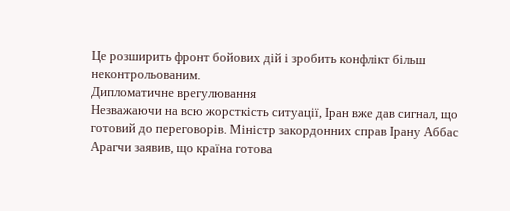Це розширить фронт бойових дій і зробить конфлікт більш неконтрольованим.
Дипломатичне врегулювання
Незважаючи на всю жорсткість ситуації, Іран вже дав сигнал, що готовий до переговорів. Міністр закордонних справ Ірану Аббас Арагчи заявив, що країна готова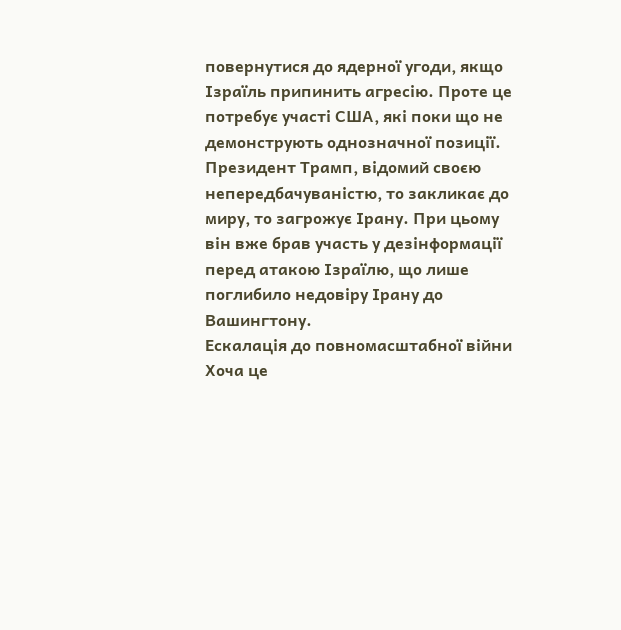повернутися до ядерної угоди, якщо Ізраїль припинить агресію. Проте це потребує участі США, які поки що не демонструють однозначної позиції. Президент Трамп, відомий своєю непередбачуваністю, то закликає до миру, то загрожує Ірану. При цьому він вже брав участь у дезінформації перед атакою Ізраїлю, що лише поглибило недовіру Ірану до Вашингтону.
Ескалація до повномасштабної війни
Хоча це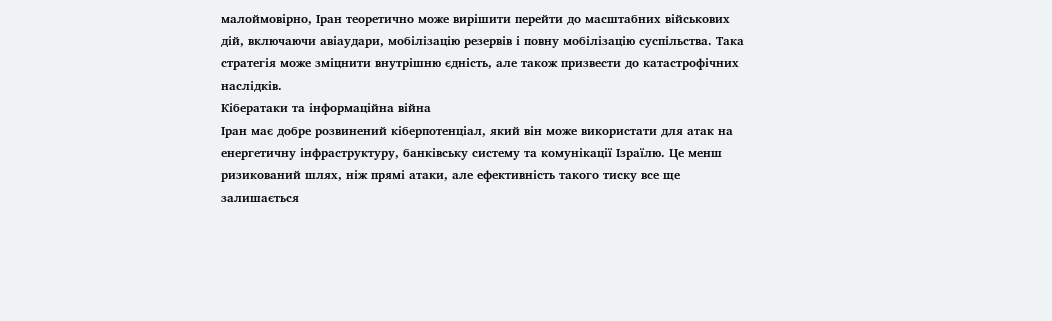малоймовірно, Іран теоретично може вирішити перейти до масштабних військових дій, включаючи авіаудари, мобілізацію резервів і повну мобілізацію суспільства. Така стратегія може зміцнити внутрішню єдність, але також призвести до катастрофічних наслідків.
Кібератаки та інформаційна війна
Іран має добре розвинений кіберпотенціал, який він може використати для атак на енергетичну інфраструктуру, банківську систему та комунікації Ізраїлю. Це менш ризикований шлях, ніж прямі атаки, але ефективність такого тиску все ще залишається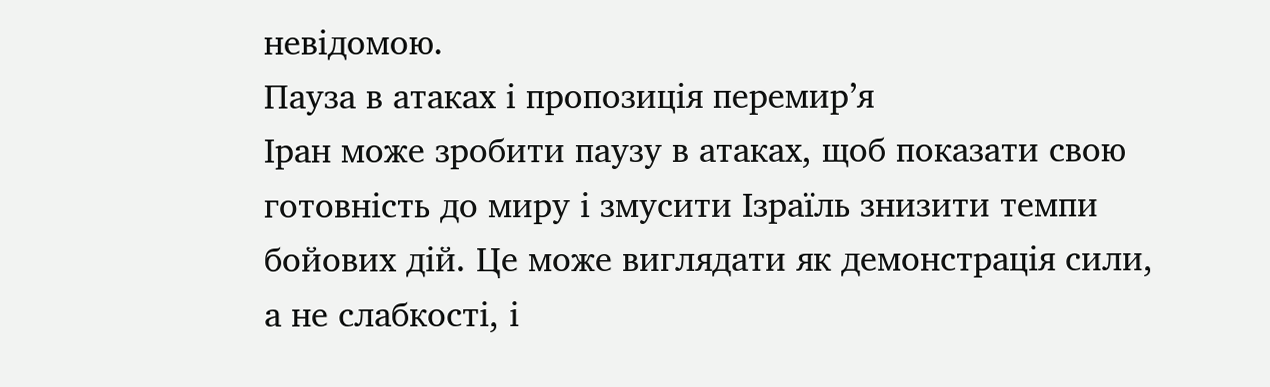невідомою.
Пауза в атаках і пропозиція перемир’я
Іран може зробити паузу в атаках, щоб показати свою готовність до миру і змусити Ізраїль знизити темпи бойових дій. Це може виглядати як демонстрація сили, а не слабкості, і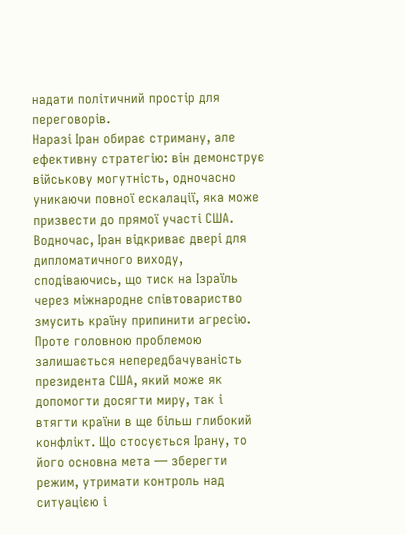надати політичний простір для переговорів.
Наразі Іран обирає стриману, але ефективну стратегію: він демонструє військову могутність, одночасно уникаючи повної ескалації, яка може призвести до прямої участі США. Водночас, Іран відкриває двері для дипломатичного виходу, сподіваючись, що тиск на Ізраїль через міжнародне співтовариство змусить країну припинити агресію.
Проте головною проблемою залишається непередбачуваність президента США, який може як допомогти досягти миру, так і втягти країни в ще більш глибокий конфлікт. Що стосується Ірану, то його основна мета — зберегти режим, утримати контроль над ситуацією і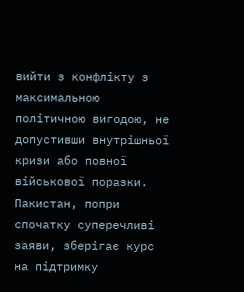вийти з конфлікту з максимальною політичною вигодою, не допустивши внутрішньої кризи або повної військової поразки.
Пакистан, попри спочатку суперечливі заяви, зберігає курс на підтримку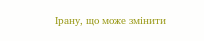Ірану, що може змінити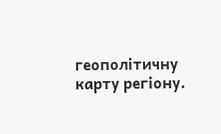геополітичну карту регіону.